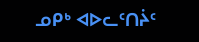ᓄᑭᒃ ᐊᐅᓚᑦᑎᔩᑦ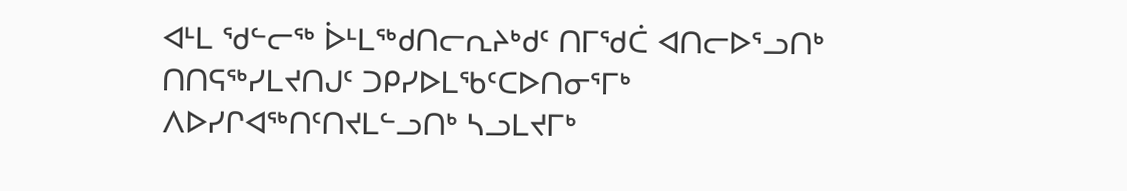ᐊᒻᒪ ᖁᓪᓕᖅ ᐆᒻᒪᖅᑯᑎᓕᕆᔨᒃᑯᑦ ᑎᒥᖁᑖ ᐊᑎᓕᐅᕐᓗᑎᒃ ᑎᑎᕋᖅᓯᒪᔪᑎᒍᑦ ᑐᑭᓯᐅᒪᖃᑦᑕᐅᑎᓂᕐᒥᒃ ᐱᐅᓯᒋᐊᖅᑎᑦᑎᔪᒪᓪᓗᑎᒃ ᓴᓗᒪᔪᒥᒃ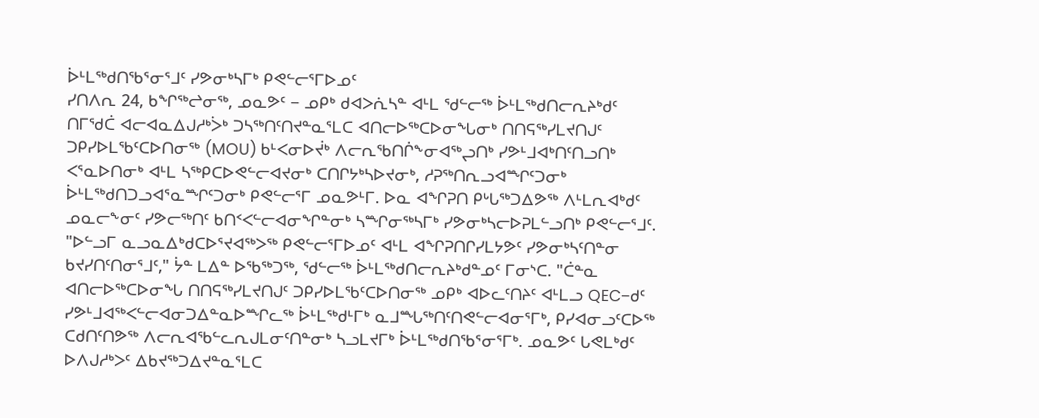ᐆᒻᒪᖅᑯᑎᖃᕐᓂᕐᒧᑦ ᓯᕗᓂᒃᓴᒥᒃ ᑭᕙᓪᓕᕐᒥᐅᓄᑦ
ᓯᑎᐱᕆ 24, ᑲᖏᖅᖠᓂᖅ, ᓄᓇᕗᑦ − ᓄᑭᒃ ᑯᐊᐳᕇᓴᓐ ᐊᒻᒪ ᖁᓪᓕᖅ ᐆᒻᒪᖅᑯᑎᓕᕆᔨᒃᑯᑦ ᑎᒥᖁᑖ ᐊᓕᐊᓇᐃᒍᓱᒃᐴᒃ ᑐᓴᖅᑎᑦᑎᔪᓐᓇᕐᒪᑕ ᐊᑎᓕᐅᖅᑕᐅᓂᖓᓂᒃ ᑎᑎᕋᖅᓯᒪᔪᑎᒍᑦ ᑐᑭᓯᐅᒪᖃᑦᑕᐅᑎᓂᖅ (MOU) ᑲᒻᐸᓂᐅᔫᒃ ᐱᓕᕆᖃᑎᒌᖕᓂᐊᖅᖢᑎᒃ ᓯᕗᒻᒧᐊᒃᑎᑦᑎᓗᑎᒃ ᐸᕐᓇᐅᑎᓂᒃ ᐊᒻᒪ ᓴᖅᑭᑕᐅᕙᓪᓕᐊᔪᓂᒃ ᑕᑎᒋᔭᒃᓴᐅᔪᓂᒃ, ᓱᕈᖅᑎᕆᓗᐊᙱᑦᑐᓂᒃ ᐆᒻᒪᖅᑯᑎᑐᓗᐊᕐᓇᙱᑦᑐᓂᒃ ᑭᕙᓪᓕᕐᒥ ᓄᓇᕗᒻᒥ. ᐅᓇ ᐊᖏᕈᑎ ᑭᒡᒐᖅᑐᐃᕗᖅ ᐱᒻᒪᕆᐊᒃᑯᑦ ᓄᓇᓕᖕᓂᑦ ᓯᕗᓕᖅᑎᑦ ᑲᑎᑉᐸᓪᓕᐊᓂᖏᓐᓂᒃ ᓴᙱᓂᖅᓴᒥᒃ ᓯᕗᓂᒃᓴᓕᐅᕈᒪᓪᓗᑎᒃ ᑭᕙᓪᓕᕐᒧᑦ.
"ᐅᓪᓗᒥ ᓇᓗᓇᐃᒃᑯᑕᐅᕐᔪᐊᖅᐳᖅ ᑭᕙᓪᓕᕐᒥᐅᓄᑦ ᐊᒻᒪ ᐊᖏᕈᑎᒋᓯᒪᔭᕗᑦ ᓯᕗᓂᒃᓴᑦᑎᓐᓂ ᑲᔪᓯᑎᑦᑎᓂᕐᒧᑦ," ᔮᓐ ᒪᐃᓐ ᐅᖃᖅᑐᖅ, ᖁᓪᓕᖅ ᐆᒻᒪᖅᑯᑎᓕᕆᔨᒃᑯᓐᓄᑦ ᒥᓂᔅᑕ. "ᑖᓐᓇ ᐊᑎᓕᐅᖅᑕᐅᓂᖓ ᑎᑎᕋᖅᓯᒪᔪᑎᒍᑦ ᑐᑭᓯᐅᒪᖃᑦᑕᐅᑎᓂᖅ ᓄᑭᒃ ᐊᐅᓚᑦᑎᔨᑦ ᐊᒻᒪᓗ QEC−ᑯᑦ ᓯᕗᒻᒧᐊᖅᐸᓪᓕᐊᓂᑐᐃᓐᓇᐅᙱᓚᖅ ᐆᒻᒪᖅᑯᒻᒥᒃ ᓇᒧᙵᖅᑎᑦᑎᕙᓪᓕᐊᓂᕐᒥᒃ, ᑭᓯᐊᓂᓗᑦᑕᐅᖅ ᑕᑯᑎᑦᑎᕗᖅ ᐱᓕᕆᐊᖃᓪᓚᕆᒍᒪᓂᑦᑎᓐᓂᒃ ᓴᓗᒪᔪᒥᒃ ᐆᒻᒪᖅᑯᑎᖃᕐᓂᕐᒥᒃ. ᓄᓇᕗᑦ ᒐᕙᒪᒃᑯᑦ ᐅᐱᒍᓱᒃᐳᑦ ᐃᑲᔪᖅᑐᐃᔪᓐᓇᕐᒪᑕ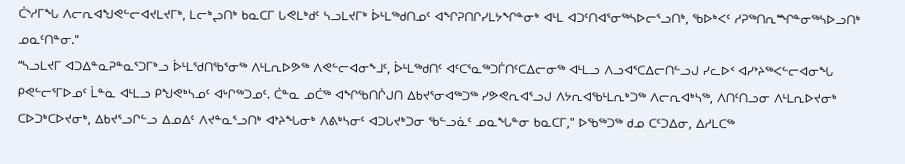ᑖᔅᓱᒥᖓ ᐱᓕᕆᐊᖑᕙᓪᓕᐊᔪᒪᔪᒥᒃ, ᒪᓕᒃᖢᑎᒃ ᑲᓇᑕᒥ ᒐᕙᒪᒃᑯᑦ ᓴᓗᒪᔪᒥᒃ ᐆᒻᒪᖅᑯᑎᓄᑦ ᐊᖏᕈᑎᒋᓯᒪᔭᖏᓐᓂᒃ ᐊᒻᒪ ᐊᑐᑦᑎᐊᕐᓂᖅᓴᐅᓕᕐᓗᑎᒃ, ᖃᐅᒃᐸᑦ ᓱᕈᖅᑎᕆᙱᓐᓂᖅᓴᐅᓗᑎᒃ ᓄᓇᑦᑎᓐᓂ."
“ᓴᓗᒪᔪᒥ ᐊᑐᐃᓐᓇᕈᓐᓇᕐᑐᒥᒃᓗ ᐆᒻᒪᖁᑎᖃᕐᓂᖅ ᐱᒻᒪᕆᐅᕗᖅ ᐱᕙᓪᓕᐊᓂᖕᒧᑦ, ᐆᒻᒪᖅᑯᑎᑦ ᐊᑦᑕᕐᓇᖅᑐᒦᑎᑦᑕᐃᓕᓂᖅ ᐊᒻᒪᓗ ᐱᓗᐊᕐᑕᐃᓕᑎᓪᓗᒍ ᓯᓚᐅᑉ ᐊᓯᔾᔨᖅᐸᓪᓕᐊᓂᖓ ᑭᕙᓪᓕᕐᒥᐅᓄᑦ ᒫᓐᓇ ᐊᒻᒪᓗ ᑭᖑᕙᒃᓴᓄᑦ ᐊᒡᒋᖅᑐᓄᑦ. ᑖᓐᓇ ᓄᑖᖅ ᐊᖏᖃᑎᒌᒍᑎ ᐃᑲᔪᕐᓂᐊᖅᑐᖅ ᓯᕗᕙᕆᐊᕐᓗᒍ ᐱᔭᕆᐊᖃᒻᒪᕆᒃᑐᖅ ᐱᓕᕆᐊᒃᓴᖅ, ᐱᑎᑦᑎᓗᓂ ᐱᒻᒪᕆᐅᔪᓂᒃ ᑕᐅᑐᒃᑕᐅᔪᓂᒃ, ᐃᑲᔪᕐᓗᒋᓪᓗ ᐃᓄᐃᑦ ᐱᔪᓐᓇᕐᓗᑎᒃ ᐊᔾᔨᖓᓂᒃ ᐱᕕᒃᓴᓂᑦ ᐊᑐᒐᔪᒃᑐᓂ ᖃᓪᓗᓈᑦ ᓄᓇᖓᓐᓂ ᑲᓇᑕᒥ," ᐅᖃᖅᑐᖅ ᑯᓄ ᑕᑦᑐᐃᓂ, ᐃᓱᒪᑕᖅ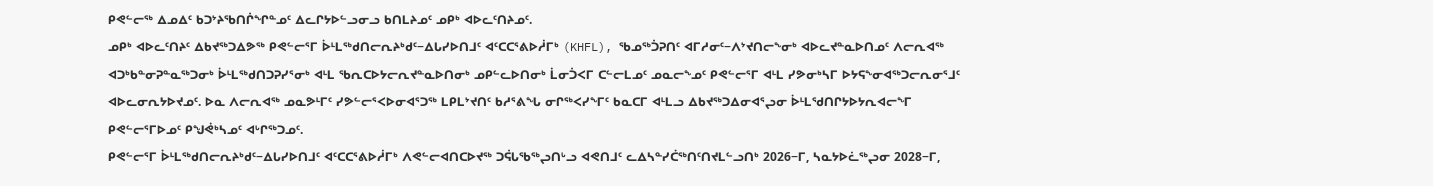ᑭᕙᓪᓕᖅ ᐃᓄᐃᑦ ᑲᑐᔾᔨᖃᑎᒌᖏᓐᓄᑦ ᐃᓚᒋᔭᐅᓪᓗᓂᓗ ᑲᑎᒪᔨᓄᑦ ᓄᑭᒃ ᐊᐅᓚᑦᑎᔨᓄᑦ.
ᓄᑭᒃ ᐊᐅᓚᑦᑎᔨᑦ ᐃᑲᔪᖅᑐᐃᕗᖅ ᑭᕙᓪᓕᕐᒥ ᐆᒻᒪᖅᑯᑎᓕᕆᔨᒃᑯᑦ−ᐃᒐᓯᐅᑎᒧᑦ ᐊᑦᑕᑕᕐᕕᐅᓲᒥᒃ (KHFL), ᖃᓄᖅᑑᕈᑎᑦ ᐊᒥᓱᓂᑦ−ᐱᔾᔪᑎᓕᖕᓂᒃ ᐊᐅᓚᔪᓐᓇᐅᑎᓄᑦ ᐱᓕᕆᐊᖅ ᐊᑐᒃᑲᓐᓂᕈᓐᓇᖅᑐᓂᒃ ᐆᒻᒪᖅᑯᑎᑐᕈᓯᕐᓂᒃ ᐊᒻᒪ ᖃᕆᑕᐅᔭᓕᕆᔪᓐᓇᐅᑎᓂᒃ ᓄᑭᓪᓚᐅᑎᓂᒃ ᒫᓂᑑᐸᒥ ᑕᓪᓕᒪᓄᑦ ᓄᓇᓕᖕᓄᑦ ᑭᕙᓪᓕᕐᒥ ᐊᒻᒪ ᓯᕗᓂᒃᓴᒥ ᐅᔭᕋᖕᓂᐊᖅᑐᓕᕆᓂᕐᒧᑦ ᐊᐅᓚᓂᕆᔭᐅᔪᓄᑦ. ᐅᓇ ᐱᓕᕆᐊᖅ ᓄᓇᕗᒻᒥᑦ ᓯᕗᓪᓕᕐᐸᐅᓂᐊᕐᑐᖅ ᒪᑭᒪᔾᔪᑎᑦ ᑲᓱᕐᕕᖓ ᓂᒋᖅᐸᓯᖕᒥᑦ ᑲᓇᑕᒥ ᐊᒻᒪᓗ ᐃᑲᔪᖅᑐᐃᓂᐊᕐᖢᓂ ᐆᒻᒪᖁᑎᒋᔭᐅᔭᕆᐊᓕᖕᒥ ᑭᕙᓪᓕᕐᒥᐅᓄᑦ ᑭᖑᕚᒃᓴᓄᑦ ᐊᒡᒋᖅᑐᓄᑦ.
ᑭᕙᓪᓕᕐᒥ ᐆᒻᒪᖅᑯᑎᓕᕆᔨᒃᑯᑦ−ᐃᒐᓯᐅᑎᒧᑦ ᐊᑦᑕᑕᕐᕕᐅᓲᒥᒃ ᐱᕙᓪᓕᐊᑎᑕᐅᔪᖅ ᑐᕌᒐᖃᖅᖢᑎᒡᓗ ᐊᕙᑎᒧᑦ ᓚᐃᓴᓐᓯᑖᖅᑎᑦᑎᔪᒪᓪᓗᑎᒃ 2026−ᒥ, ᓴᓇᔭᐅᓛᖅᖢᓂ 2028−ᒥ,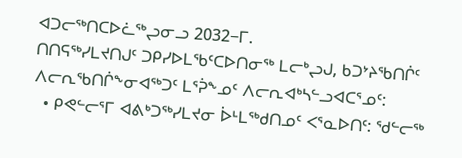ᐊᑐᓕᖅᑎᑕᐅᓛᖅᖢᓂᓗ 2032−ᒥ.
ᑎᑎᕋᖅᓯᒪᔪᑎᒍᑦ ᑐᑭᓯᐅᒪᖃᑦᑕᐅᑎᓂᖅ ᒪᓕᒃᖢᒍ, ᑲᑐᔾᔨᖃᑎᒌᑦ ᐱᓕᕆᖃᑎᒌᖕᓂᐊᖅᑐᑦ ᒪᕐᕉᖕᓄᑦ ᐱᓕᕆᐊᒃᓴᓪᓗᐊᑕᕐᓄᑦ:
  • ᑭᕙᓪᓕᕐᒥ ᐊᕕᒃᑐᖅᓯᒪᔪᓂ ᐆᒻᒪᖅᑯᑎᓄᑦ ᐸᕐᓇᐅᑎᑦ: ᖁᓪᓕᖅ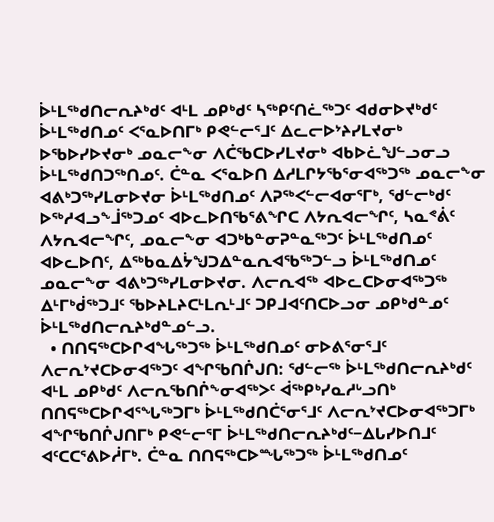ᐆᒻᒪᖅᑯᑎᓕᕆᔨᒃᑯᑦ ᐊᒻᒪ ᓄᑭᒃᑯᑦ ᓴᖅᑭᑦᑎᓛᖅᑐᑦ ᐊᑯᓂᐅᔪᒃᑯᑦ ᐆᒻᒪᖅᑯᑎᓄᑦ ᐸᕐᓇᐅᑎᒥᒃ ᑭᕙᓪᓕᕐᒧᑦ ᐃᓚᓕᐅᔾᔨᓯᒪᔪᓂᒃ ᐅᖃᐅᓯᐅᔪᓂᒃ ᓄᓇᓕᖕᓂ ᐱᑖᖃᑕᐅᓯᒪᔪᓂᒃ ᐊᑲᐅᓛᖑᓪᓗᓂᓗ ᐆᒻᒪᖅᑯᑎᑐᖅᑎᓄᑦ. ᑖᓐᓇ ᐸᕐᓇᐅᑎ ᐃᓱᒪᒋᔭᖃᕐᓂᐊᖅᑐᖅ ᓄᓇᓕᖕᓂ ᐊᕕᒃᑐᖅᓯᒪᓂᐅᔪᓂ ᐆᒻᒪᖅᑯᑎᓄᑦ ᐱᕈᖅᐸᓪᓕᐊᓂᕐᒥᒃ, ᖁᓪᓕᒃᑯᑦ ᐅᖅᓱᐊᓗᖕᒨᖅᑐᓄᑦ ᐊᐅᓚᐅᑎᖃᕐᕕᖏᑕ ᐱᔭᕆᐊᓕᖏᑦ, ᓴᓇᕝᕖᑦ ᐱᔭᕆᐊᓕᖏᑦ, ᓄᓇᓕᖕᓂ ᐊᑐᒃᑲᓐᓂᕈᓐᓇᖅᑐᑦ ᐆᒻᒪᖅᑯᑎᓄᑦ ᐊᐅᓚᐅᑎᑦ, ᐃᖅᑲᓇᐃᔮᖑᑐᐃᓐᓇᕆᐊᖃᖅᑐᓪᓗ ᐆᒻᒪᖅᑯᑎᓄᑦ ᓄᓇᓕᖕᓂ ᐊᕕᒃᑐᖅᓯᒪᓂᐅᔪᓂ. ᐱᓕᕆᐊᖅ ᐊᐅᓚᑕᐅᓂᐊᖅᑐᖅ ᐃᒻᒥᒃᑰᖅᑐᒧᑦ ᖃᐅᔨᒪᔨᑕᒻᒪᕆᒻᒧᑦ ᑐᑭᒧᐊᑦᑎᑕᐅᓗᓂ ᓄᑭᒃᑯᓐᓄᑦ ᐆᒻᒪᖅᑯᑎᓕᕆᔨᒃᑯᓐᓄᓪᓗ.
  • ᑎᑎᕋᖅᑕᐅᒋᐊᖓᖅᑐᖅ ᐆᒻᒪᖅᑯᑎᓄᑦ ᓂᐅᕕᕐᓂᕐᒧᑦ ᐱᓕᕆᔾᔪᑕᐅᓂᐊᖅᑐᑦ ᐊᖏᖃᑎᒌᒍᑎ: ᖁᓪᓕᖅ ᐆᒻᒪᖅᑯᑎᓕᕆᔨᒃᑯᑦ ᐊᒻᒪ ᓄᑭᒃᑯᑦ ᐱᓕᕆᖃᑎᒌᖕᓂᐊᖅᐳᑦ ᐋᖅᑭᒃᓯᓇᓱᒡᓗᑎᒃ ᑎᑎᕋᖅᑕᐅᒋᐊᕐᖓᖅᑐᒥᒃ ᐆᒻᒪᖅᑯᑎᑖᕐᓂᕐᒧᑦ ᐱᓕᕆᔾᔪᑕᐅᓂᐊᖅᑐᒥᒃ ᐊᖏᖃᑎᒌᒍᑎᒥᒃ ᑭᕙᓪᓕᕐᒥ ᐆᒻᒪᖅᑯᑎᓕᕆᔨᒃᑯᑦ−ᐃᒐᓯᐅᑎᒧᑦ ᐊᑦᑕᑕᕐᕕᐅᓲᒥᒃ. ᑖᓐᓇ ᑎᑎᕋᖅᑕᐅᙵᖅᑐᖅ ᐆᒻᒪᖅᑯᑎᓄᑦ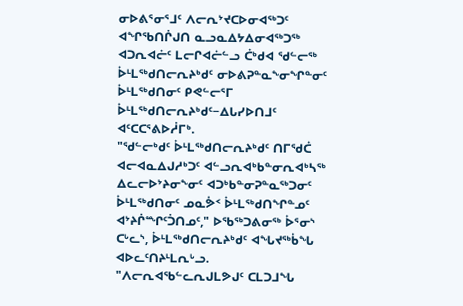ᓂᐅᕕᕐᓂᕐᒧᑦ ᐱᓕᕆᔾᔪᑕᐅᓂᐊᖅᑐᑦ ᐊᖏᖃᑎᒌᒍᑎ ᓇᓗᓇᐃᔭᐃᓂᐊᖅᑐᖅ ᐊᑐᕆᐊᓖᑦ ᒪᓕᒋᐊᓖᓪᓗ ᑖᒃᑯᐊ ᖁᓪᓕᖅ ᐆᒻᒪᖅᑯᑎᓕᕆᔨᒃᑯᑦ ᓂᐅᕕᕈᓐᓇᖕᓂᖏᓐᓂᑦ ᐆᒻᒪᖅᑯᑎᓂᑦ ᑭᕙᓪᓕᕐᒥ ᐆᒻᒪᖅᑯᑎᓕᕆᔨᒃᑯᑦ−ᐃᒐᓯᐅᑎᒧᑦ ᐊᑦᑕᑕᕐᕕᐅᓲᒥᒃ.
"ᖁᓪᓕᒃᑯᑦ ᐆᒻᒪᖅᑯᑎᓕᕆᔨᒃᑯᑦ ᑎᒥᖁᑖ ᐊᓕᐊᓇᐃᒍᓱᒃᑐᑦ ᐊᓪᓗᕆᐊᒃᑲᓐᓂᕆᐊᒃᓴᖅ ᐃᓚᓕᐅᔾᔨᓂᖕᓂᑦ ᐊᑐᒃᑲᓐᓂᕈᓐᓇᖅᑐᓂᑦ ᐆᒻᒪᖅᑯᑎᓂᑦ ᓄᓇᕘᑉ ᐆᒻᒪᖅᑯᑎᖏᓐᓄᑦ ᐊᔾᔨᒌᙱᑦᑑᑎᓄᑦ," ᐅᖃᖅᑐᕕᓂᖅ ᐆᕐᓂᔅ ᑕᒡᓚᔅ, ᐆᒻᒪᖅᑯᑎᓕᕆᔨᒃᑯᑦ ᐊᖓᔪᖅᑳᖓ ᐊᐅᓚᑦᑎᔨᒻᒪᕆᒡᓗ. "ᐱᓕᕆᐊᖃᓪᓚᕆᒍᒪᕗᒍᑦ ᑕᒪᑐᒧᖓ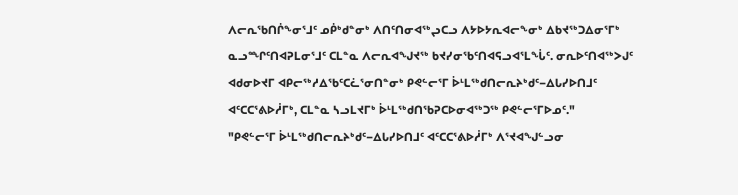ᐱᓕᕆᖃᑎᒌᖕᓂᕐᒧᑦ ᓄᑮᒃᑯᓐᓂᒃ ᐱᑎᑦᑎᓂᐊᖅᖢᑕᓗ ᐱᔭᐅᔭᕆᐊᓕᖕᓂᒃ ᐃᑲᔪᖅᑐᐃᓂᕐᒥᒃ ᓇᓗᙱᑦᑎᐊᕈᒪᓂᕐᒧᑦ ᑕᒪᓐᓇ ᐱᓕᕆᐊᖑᔪᖅ ᑲᔪᓯᓂᖃᑦᑎᐊᕋᓗᐊᕐᒪᖔᑦ. ᓂᕆᐅᑦᑎᐊᖅᐳᒍᑦ ᐊᑯᓂᐅᔪᒥ ᐊᑭᓕᖅᓱᐃᖃᑦᑕᓛᕐᓂᑎᓐᓂᒃ ᑭᕙᓪᓕᕐᒥ ᐆᒻᒪᖅᑯᑎᓕᕆᔨᒃᑯᑦ−ᐃᒐᓯᐅᑎᒧᑦ ᐊᑦᑕᑕᕐᕕᐅᓲᒥᒃ, ᑕᒪᓐᓇ ᓴᓗᒪᔪᒥᒃ ᐆᒻᒪᖅᑯᑎᖃᕈᑕᐅᓂᐊᖅᑐᖅ ᑭᕙᓪᓕᕐᒥᐅᓄᑦ."
"ᑭᕙᓪᓕᕐᒥ ᐆᒻᒪᖅᑯᑎᓕᕆᔨᒃᑯᑦ−ᐃᒐᓯᐅᑎᒧᑦ ᐊᑦᑕᑕᕐᕕᐅᓲᒥᒃ ᐱᕐᔪᐊᖑᓪᓗᓂ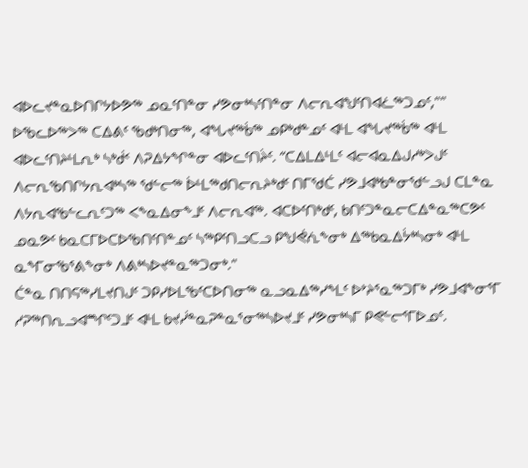ᐊᐅᓚᔪᓐᓇᐅᑎᒋᔭᐅᕗᖅ ᓄᓇᑦᑎᓐᓂ ᓯᕗᓂᒃᓴᑦᑎᓐᓂ ᐱᓕᕆᐊᖑᑦᑎᐊᓛᖅᑐᓄᑦ,"" ᐅᖃᓚᐅᖅᐳᖅ ᑕᐃᕕᑦ ᖃᑯᒃᑎᓂᖅ, ᐊᖓᔪᖅᑳᖅ ᓄᑭᒃᑯᓐᓄᑦ ᐊᒻᒪ ᐊᖓᔪᖅᑳᖅ ᐊᒻᒪ ᐊᐅᓚᑦᑎᔨᒻᒪᕆᒃ ᓴᒃᑰᑉ ᐱᕈᐃᔭᖏᓐᓂ ᐊᐅᓚᑦᑎᔩᑦ. “ᑕᐃᒪᐃᒻᒪᑦ ᐊᓕᐊᓇᐃᒍᓱᒃᐳᒍᑦ ᐱᓕᕆᖃᑎᒋᔭᕆᐊᒃᓴᖅ ᖁᓪᓕᖅ ᐆᒻᒪᖅᑯᑎᓕᕆᔨᒃᑯᑦ ᑎᒥᖁᑖ ᓯᕗᒧᐊᒃᑲᓐᓂᖁᓪᓗᒍ ᑕᒪᓐᓇ ᐱᔭᕆᐊᖃᓪᓚᕆᑦᑐᖅ ᐸᖕᓇᐃᓂᖕᒧᑦ ᐱᓕᕆᐊᖅ. ᐊᑕᐅᑦᑎᒃᑯᑦ, ᑲᑎᑦᑐᓐᓇᓕᑕᐃᓐᓇᖅᑕᕗᑦ ᓄᓇᕗᑦ ᑲᓇᑕᒥᐅᑕᐅᖃᑎᑦᑎᓐᓄᑦ ᓴᖅᑭᑦᑎᓗᑕᓗ ᑭᖑᕚᕇᖕᓂᒃ ᐃᖅᑲᓇᐃᔮᒃᓴᓂᒃ ᐊᒻᒪ ᓇᖕᒥᓂᖃᕐᕕᖕᓂᒃ ᐱᕕᒃᓴᐅᔪᓐᓇᖅᑐᓂᒃ."
ᑖᓐᓇ ᑎᑎᕋᖅᓯᒪᔪᑎᒍᑦ ᑐᑭᓯᐅᒪᖃᑦᑕᐅᑎᓂᖅ ᓇᓗᓇᐃᖅᓯᖕᒪᑦ ᐅᔾᔨᕐᓇᖅᑐᒥᒃ ᓯᕗᒧᐊᖕᓂᕐᒥ ᓱᕈᖅᑎᕆᓗᐊᙱᑦᑐᒧᑦ ᐊᒻᒪ ᑲᔪᓰᓐᓇᕈᓐᓇᕐᓂᖅᓴᐅᔪᒧᑦ ᓯᕗᓂᒃᓴᒥ ᑭᕙᓪᓕᕐᒥᐅᓄᑦ.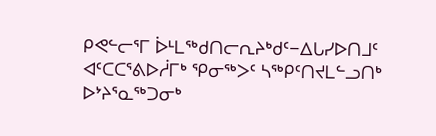ᑭᕙᓪᓕᕐᒥ ᐆᒻᒪᖅᑯᑎᓕᕆᔨᒃᑯᑦ−ᐃᒐᓯᐅᑎᒧᑦ ᐊᑦᑕᑕᕐᕕᐅᓲᒥᒃ ᕿᓂᖅᐳᑦ ᓴᖅᑭᑦᑎᔪᒪᓪᓗᑎᒃ ᐅᔾᔨᕐᓇᖅᑐᓂᒃ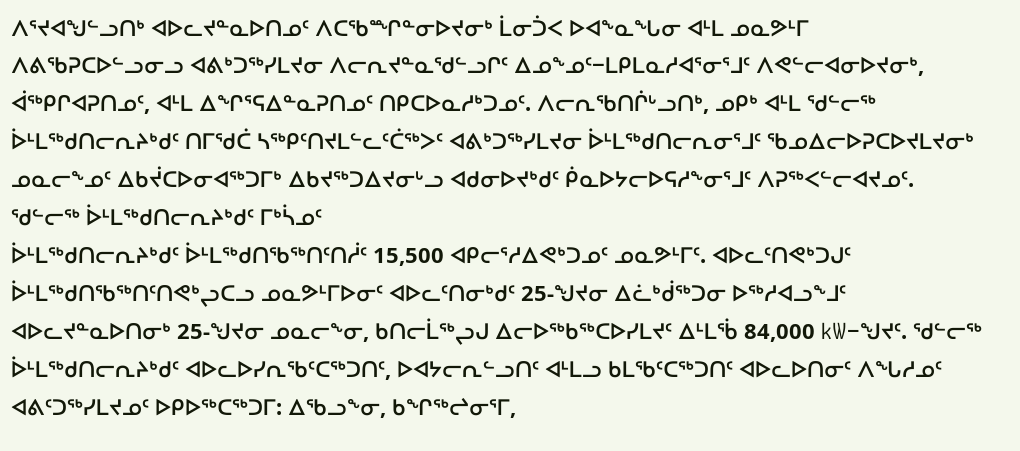ᐱᕐᔪᐊᖑᓪᓗᑎᒃ ᐊᐅᓚᔪᓐᓇᐅᑎᓄᑦ ᐱᑕᖃᙱᓐᓂᐅᔪᓂᒃ ᒫᓂᑑᐸ ᐅᐊᖕᓇᖓᓂ ᐊᒻᒪ ᓄᓇᕗᒻᒥ ᐱᕕᖃᕈᑕᐅᓪᓗᓂᓗ ᐊᕕᒃᑐᖅᓯᒪᔪᓂ ᐱᓕᕆᔪᓐᓇᖁᓪᓗᒋᑦ ᐃᓄᖕᓄᑦ−ᒪᑭᒪᓇᓱᐊᕐᓂᕐᒧᑦ ᐱᕙᓪᓕᐊᓂᐅᔪᓂᒃ, ᐋᖅᑭᒋᐊᕈᑎᓄᑦ, ᐊᒻᒪ ᐃᖏᕐᕋᐃᓐᓇᕈᑎᓄᑦ ᑎᑭᑕᐅᓇᓱᒃᑐᓄᑦ. ᐱᓕᕆᖃᑎᒌᒡᓗᑎᒃ, ᓄᑭᒃ ᐊᒻᒪ ᖁᓪᓕᖅ ᐆᒻᒪᖅᑯᑎᓕᕆᔨᒃᑯᑦ ᑎᒥᖁᑖ ᓴᖅᑭᑦᑎᔪᒪᓪᓚᑦᑖᖅᐳᑦ ᐊᕕᒃᑐᖅᓯᒪᔪᓂ ᐆᒻᒪᖅᑯᑎᓕᕆᓂᕐᒧᑦ ᖃᓄᐃᓕᐅᕈᑕᐅᔪᒪᔪᓂᒃ ᓄᓇᓕᖕᓄᑦ ᐃᑲᔫᑕᐅᓂᐊᖅᑐᒥᒃ ᐃᑲᔪᖅᑐᐃᔪᓂᒡᓗ ᐊᑯᓂᐅᔪᒃᑯᑦ ᑮᓇᐅᔭᓕᐅᕋᓱᖕᓂᕐᒧᑦ ᐱᕈᖅᐸᓪᓕᐊᔪᓄᑦ.
ᖁᓪᓕᖅ ᐆᒻᒪᖅᑯᑎᓕᕆᔨᒃᑯᑦ ᒥᒃᓵᓄᑦ
ᐆᒻᒪᖅᑯᑎᓕᕆᔨᒃᑯᑦ ᐆᒻᒪᖅᑯᑎᖃᖅᑎᑦᑎᓲᑦ 15,500 ᐊᑭᓕᕐᓱᐃᕙᒃᑐᓄᑦ ᓄᓇᕗᒻᒥᑦ. ᐊᐅᓚᑦᑎᕙᒃᑐᒍᑦ ᐆᒻᒪᖅᑯᑎᖃᖅᑎᑦᑎᕙᒃᖢᑕᓗ ᓄᓇᕗᒻᒥᐅᓂᑦ ᐊᐅᓚᑦᑎᓂᒃᑯᑦ 25-ᖑᔪᓂ ᐃᓛᒃᑰᖅᑐᓂ ᐅᖅᓱᐊᓗᖕᒧᑦ ᐊᐅᓚᔪᓐᓇᐅᑎᓂᒃ 25-ᖑᔪᓂ ᓄᓇᓕᖕᓂ, ᑲᑎᓕᒫᖅᖢᒍ ᐃᓕᐅᖅᑲᖅᑕᐅᓯᒪᔪᑦ ᐃᒻᒪᖄ 84,000 kW−ᖑᔪᑦ. ᖁᓪᓕᖅ ᐆᒻᒪᖅᑯᑎᓕᕆᔨᒃᑯᑦ ᐊᐅᓚᐅᓯᕆᖃᑦᑕᖅᑐᑎᑦ, ᐅᐊᔭᓕᕆᓪᓗᑎᑦ ᐊᒻᒪᓗ ᑲᒪᖃᑦᑕᖅᑐᑎᑦ ᐊᐅᓚᐅᑎᓂᑦ ᐱᖓᓱᓄᑦ ᐊᕕᑦᑐᖅᓯᒪᔪᓄᑦ ᐅᑭᐅᖅᑕᖅᑐᒥ: ᐃᖃᓗᖕᓂ, ᑲᖏᖅᖠᓂᕐᒥ,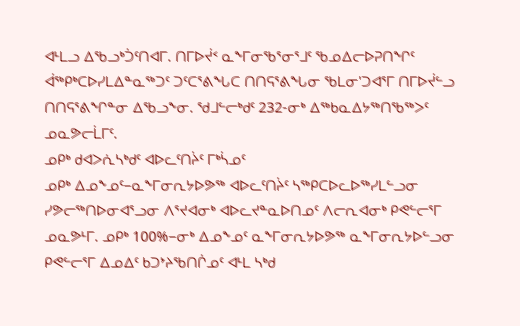ᐊᒻᒪᓗ ᐃᖃᓗᒃᑑᑦᑎᐊᒥ. ᑎᒥᐅᔫᑉ ᓇᖕᒥᓂᖃᕐᓂᕐᒧᑦ ᖃᓄᐃᓕᐅᕈᑎᖏᑦ ᐋᖅᑭᒃᑕᐅᓯᒪᐃᓐᓇᖅᑐᑦ ᑐᑦᑕᕐᕕᖓᑕ ᑎᑎᕋᕐᕕᖓᓂ ᖃᒪᓂ'ᑐᐊᕐᒥ ᑎᒥᐅᔫᓪᓗ ᑎᑎᕋᕐᕕᖏᓐᓂ ᐃᖃᓗᖕᓂ. ᖁᒧᓪᓕᒃᑯᑦ 232-ᓂᒃ ᐃᖅᑲᓇᐃᔭᖅᑎᖃᖅᐳᑦ ᓄᓇᕗᓕᒫᒥᑦ.
ᓄᑭᒃ ᑯᐊᐳᕇᓴᒃᑯᑦ ᐊᐅᓚᑦᑎᔩᑦ ᒥᒃᓵᓄᑦ
ᓄᑭᒃ ᐃᓄᖕᓄᑦ−ᓇᖕᒥᓂᕆᔭᐅᕗᖅ ᐊᐅᓚᑦᑎᔩᑦ ᓴᖅᑭᑕᐅᓚᐅᖅᓯᒪᓪᓗᓂ ᓯᕗᓕᖅᑎᐅᓂᐊᕐᓗᓂ ᐱᕐᔪᐊᓂᒃ ᐊᐅᓚᔪᓐᓇᐅᑎᓄᑦ ᐱᓕᕆᐊᓂᒃ ᑭᕙᓪᓕᕐᒥ ᓄᓇᕗᒻᒥ. ᓄᑭᒃ 100%−ᓂᒃ ᐃᓄᖕᓄᑦ ᓇᖕᒥᓂᕆᔭᐅᕗᖅ ᓇᖕᒥᓂᕆᔭᐅᓪᓗᓂ ᑭᕙᓪᓕᕐᒥ ᐃᓄᐃᑦ ᑲᑐᔾᔨᖃᑎᒌᓄᑦ ᐊᒻᒪ ᓴᒃᑯ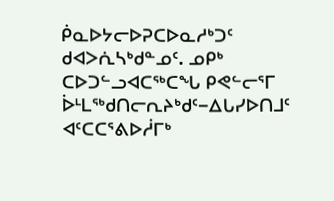ᑮᓇᐅᔭᓕᐅᕈᑕᐅᓇᓱᒃᑐᑦ ᑯᐊᐳᕇᓴᒃᑯᓐᓄᑦ. ᓄᑭᒃ ᑕᐅᑐᓪᓗᐊᑕᖅᑕᖓ ᑭᕙᓪᓕᕐᒥ ᐆᒻᒪᖅᑯᑎᓕᕆᔨᒃᑯᑦ−ᐃᒐᓯᐅᑎᒧᑦ ᐊᑦᑕᑕᕐᕕᐅᓲᒥᒃ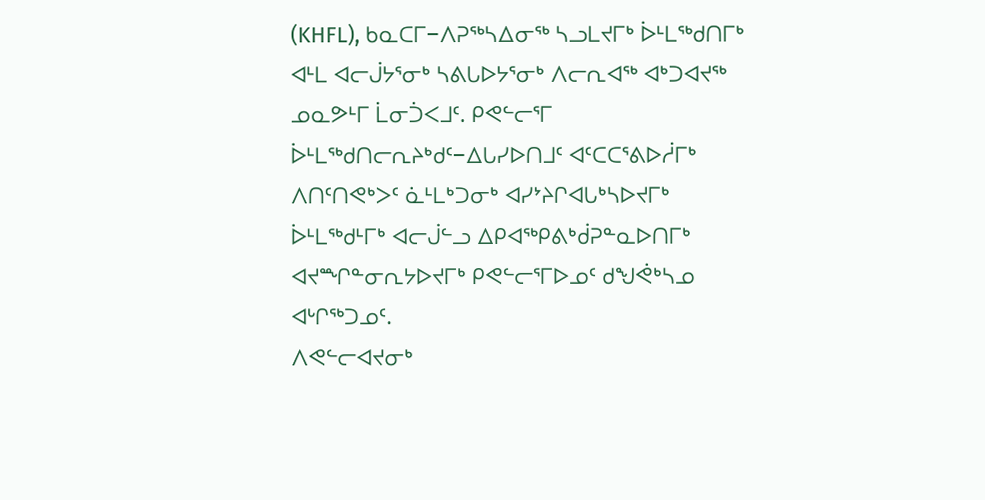(KHFL), ᑲᓇᑕᒥ−ᐱᕈᖅᓴᐃᓂᖅ ᓴᓗᒪᔪᒥᒃ ᐆᒻᒪᖅᑯᑎᒥᒃ ᐊᒻᒪ ᐊᓕᒎᔭᕐᓂᒃ ᓴᕕᒐᐅᔭᕐᓂᒃ ᐱᓕᕆᐊᖅ ᐊᒃᑐᐊᔪᖅ ᓄᓇᕗᒻᒥ ᒫᓂᑑᐸᒧᑦ. ᑭᕙᓪᓕᕐᒥ ᐆᒻᒪᖅᑯᑎᓕᕆᔨᒃᑯᑦ−ᐃᒐᓯᐅᑎᒧᑦ ᐊᑦᑕᑕᕐᕕᐅᓲᒥᒃ ᐱᑎᑦᑎᕙᒃᐳᑦ ᓈᒻᒪᒃᑐᓂᒃ ᐊᓯᔾᔨᒋᐊᒐᒃᓴᐅᔪᒥᒃ ᐆᒻᒪᖅᑯᒻᒥᒃ ᐊᓕᒎᓪᓗ ᐃᑭᐊᖅᑭᕕᒃᑰᕈᓐᓇᐅᑎᒥᒃ ᐊᔪᙱᓐᓂᕆᔭᐅᔪᒥᒃ ᑭᕙᓪᓕᕐᒥᐅᓄᑦ ᑯᖑᕚᒃᓴᓄ ᐊᒡᒋᖅᑐᓄᑦ.
ᐱᕙᓪᓕᐊᔪᓂᒃ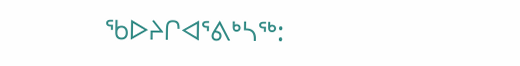ᖃᐅᔨᒋᐊᕐᕕᒃᓴᖅ: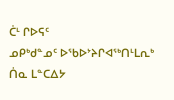ᑖᒻ ᒋᐅᕋᑦ
ᓄᑭᒃᑯᓐᓄᑦ ᐅᖃᐅᔾᔨᒋᐊᖅᑎᒻᒪᕆᒃ
ᑏᓇ ᒪᓐᑕᐃᔭ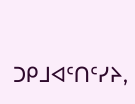ᑐᑭᒧᐊᑦᑎᑦᓯᔨ,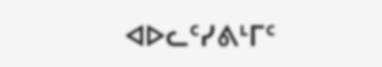ᐊᐅᓚᑦᓯᕕᒻᒥᑦ